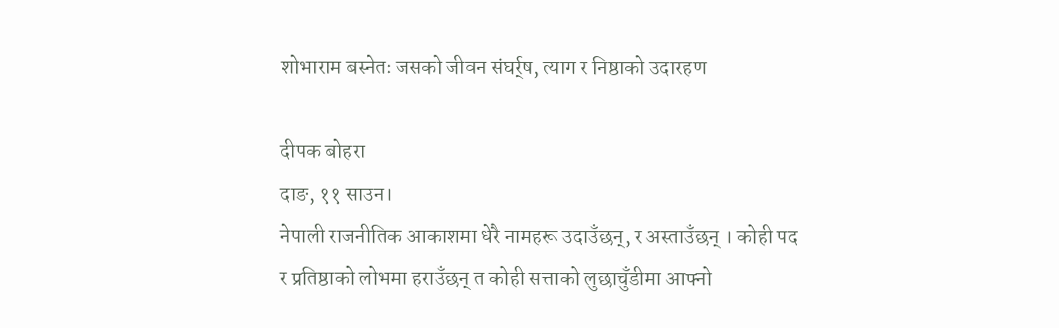शोभाराम बस्नेतः जसको जीवन संघर्र्ष, त्याग र निष्ठाको उदारहण

दीपक बोहरा
दाङ, ११ साउन।
नेपाली राजनीतिक आकाशमा धेरै नामहरू उदाउँछन्, र अस्ताउँछन् । कोही पद र प्रतिष्ठाको लोभमा हराउँछन् त कोही सत्ताको लुछाचुँडीमा आफ्नो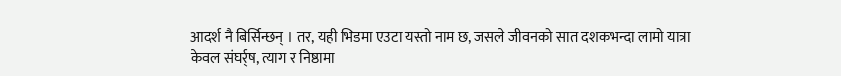आदर्श नै बिर्सिन्छन् । तर, यही भिडमा एउटा यस्तो नाम छ, जसले जीवनको सात दशकभन्दा लामो यात्रा केवल संघर्र्ष, त्याग र निष्ठामा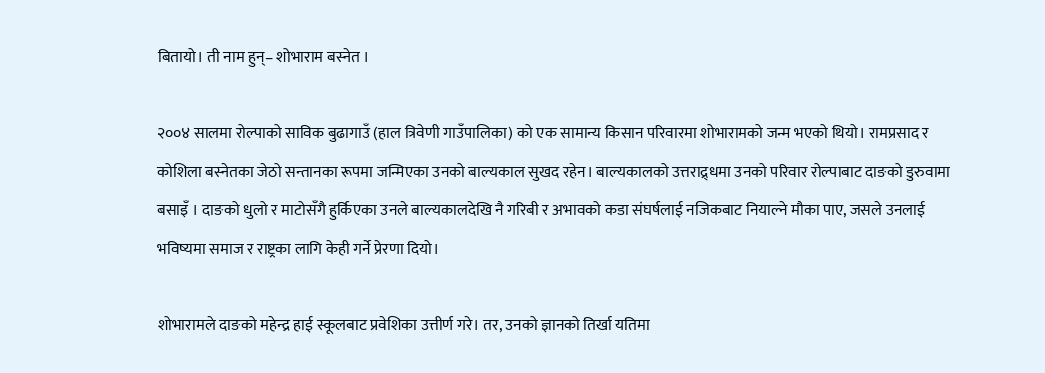बितायो। ती नाम हुन्– शोभाराम बस्नेत ।

२००४ सालमा रोल्पाको साविक बुढागाउँ (हाल त्रिवेणी गाउँपालिका) को एक सामान्य किसान परिवारमा शोभारामको जन्म भएको थियो। रामप्रसाद र कोशिला बस्नेतका जेठो सन्तानका रूपमा जन्मिएका उनको बाल्यकाल सुखद रहेन। बाल्यकालको उत्तराद्र्धमा उनको परिवार रोल्पाबाट दाङको डुरुवामा बसाइँ । दाङको धुलो र माटोसँगै हुर्किएका उनले बाल्यकालदेखि नै गरिबी र अभावको कडा संघर्षलाई नजिकबाट नियाल्ने मौका पाए, जसले उनलाई भविष्यमा समाज र राष्ट्रका लागि केही गर्ने प्रेरणा दियो।

शोभारामले दाङको महेन्द्र हाई स्कूलबाट प्रवेशिका उत्तीर्ण गरे। तर, उनको ज्ञानको तिर्खा यतिमा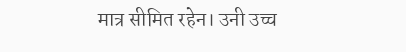मात्र सीमित रहेन। उनी उच्च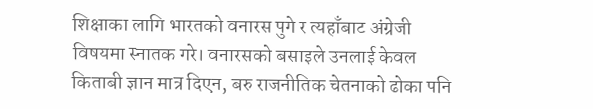शिक्षाका लागि भारतको वनारस पुगे र त्यहाँबाट अंग्रेजी विषयमा स्नातक गरे। वनारसको बसाइले उनलाई केवल किताबी ज्ञान मात्र दिएन, बरु राजनीतिक चेतनाको ढोका पनि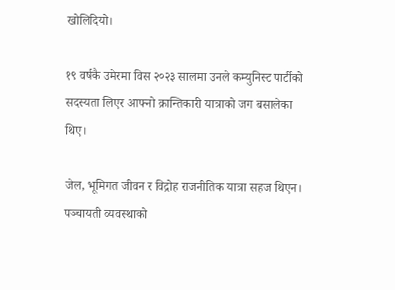खोलिदियो।

१९ वर्षकै उमेरमा विस २०२३ सालमा उनले कम्युनिस्ट पार्टीको सदस्यता लिएर आफ्नो क्रान्तिकारी यात्राको जग बसालेका थिए।

जेल, भूमिगत जीवन र विद्रोह राजनीतिक यात्रा सहज थिएन। पञ्चायती व्यवस्थाको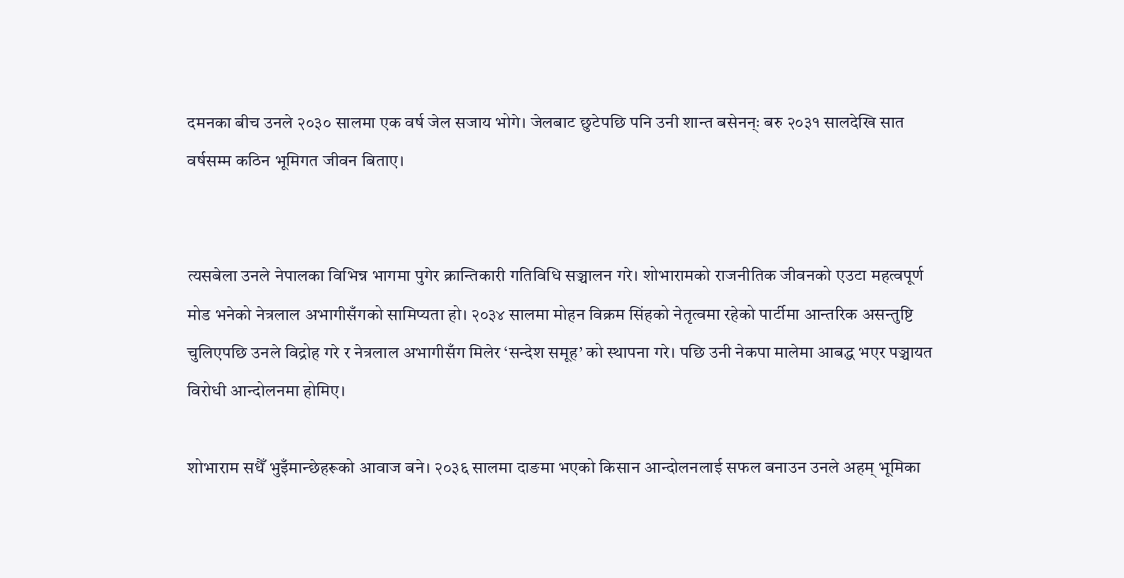दमनका बीच उनले २०३० सालमा एक वर्ष जेल सजाय भोगे। जेलबाट छुटेपछि पनि उनी शान्त बसेनन्ः बरु २०३१ सालदेखि सात वर्षसम्म कठिन भूमिगत जीवन बिताए।


त्यसबेला उनले नेपालका विभिन्न भागमा पुगेर क्रान्तिकारी गतिविधि सञ्चालन गरे। शोभारामको राजनीतिक जीवनको एउटा महत्वपूर्ण मोड भनेको नेत्रलाल अभागीसँगको सामिप्यता हो। २०३४ सालमा मोहन विक्रम सिंहको नेतृत्वमा रहेको पार्टीमा आन्तरिक असन्तुष्टि चुलिएपछि उनले विद्रोह गरे र नेत्रलाल अभागीसँग मिलेर ‘सन्देश समूह’ को स्थापना गरे। पछि उनी नेकपा मालेमा आबद्ध भएर पञ्चायत विरोधी आन्दोलनमा होमिए।

शोभाराम सधैँ भुइँमान्छेहरूको आवाज बने। २०३६ सालमा दाङमा भएको किसान आन्दोलनलाई सफल बनाउन उनले अहम् भूमिका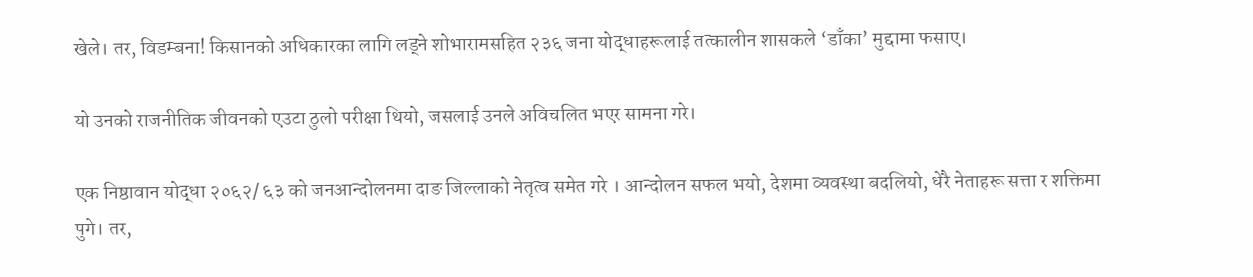खेले। तर, विडम्बना! किसानको अधिकारका लागि लड्ने शोभारामसहित २३६ जना योद्धाहरूलाई तत्कालीन शासकले ‘डाँका’ मुद्दामा फसाए।

यो उनको राजनीतिक जीवनको एउटा ठुलो परीक्षा थियो, जसलाई उनले अविचलित भएर सामना गरे।

एक निष्ठावान योद्धा २०६२/ ६३ को जनआन्दोलनमा दाङ जिल्लाको नेतृत्व समेत गरे । आन्दोलन सफल भयो, देशमा व्यवस्था बदलियो, धेरै नेताहरू सत्ता र शक्तिमा पुगे। तर,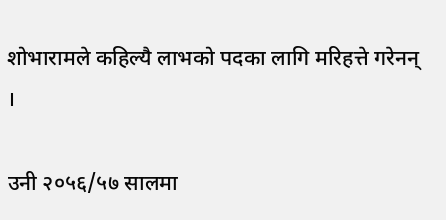शोभारामले कहिल्यै लाभको पदका लागि मरिहत्ते गरेनन् ।

उनी २०५६/५७ सालमा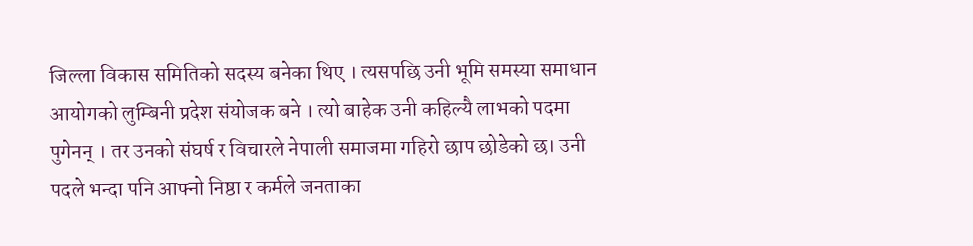जिल्ला विकास समितिको सदस्य बनेका थिए । त्यसपछि उनी भूमि समस्या समाधान आयोगको लुम्बिनी प्रदेश संयोजक बने । त्यो बाहेक उनी कहिल्यै लाभको पदमा पुगेनन् । तर उनको संघर्ष र विचारले नेपाली समाजमा गहिरो छाप छोडेको छ। उनी पदले भन्दा पनि आफ्नो निष्ठा र कर्मले जनताका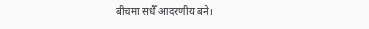बीचमा सधैँ आदरणीय बने।